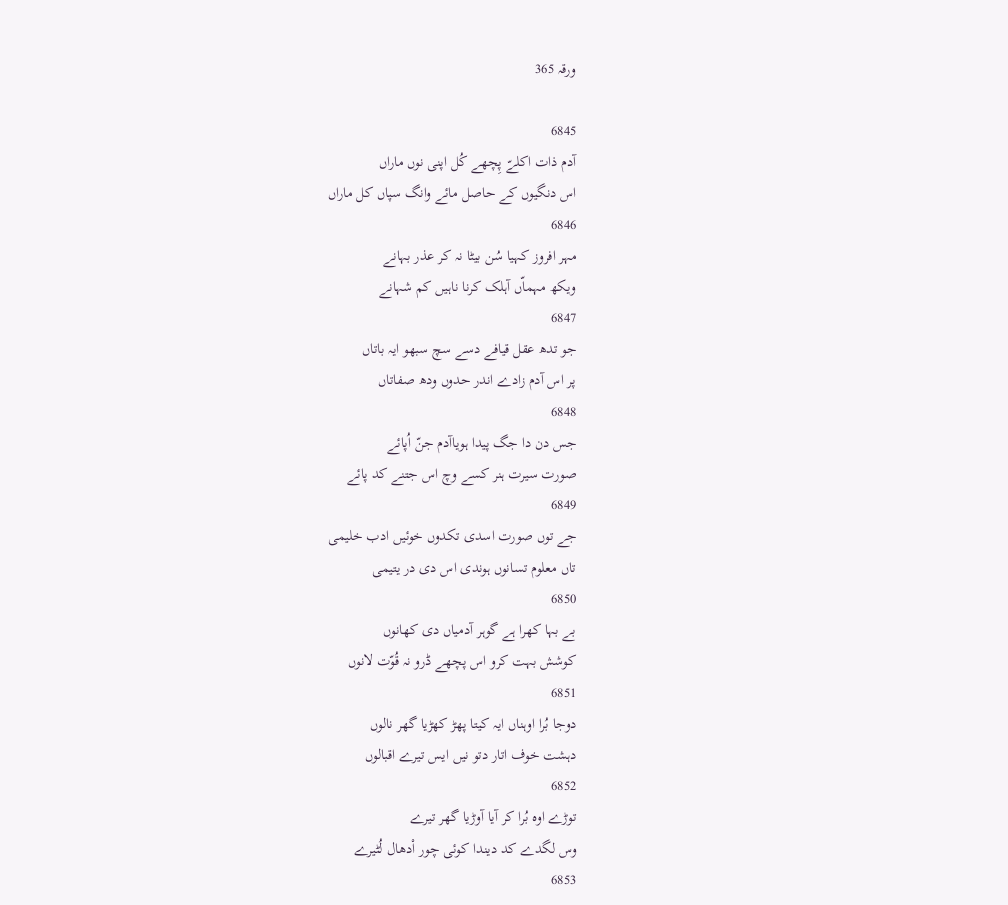ورقہ 365

6845
آدم ذات اکلےّ پِچھے کُل اپنی نوں ماراں
اس دنگیوں کے حاصل مائے وانگ سپاں کل ماراں
6846
مہر افروز کہیا سُن بیٹا نہ کر عذر بہانے
ویکھ مہماّں آہلک کرنا ناہیں کم شہانے
6847
جو تدھ عقل قیافے دسے سچ سبھو ایہ باتاں
پر اس آدم زادے اندر حدوں ودھ صفاتاں
6848
جس دن دا جگ پیدا ہویاآدم جنّ اُپائے
صورت سیرت ہنر کسے وچ اس جتنے کد پائے
6849
جے توں صورت اسدی تکدوں خوئیں ادب خلیمی
تاں معلوم تسانوں ہوندی اس دی در یتیمی
6850
بے بہا کھرا ہے گوہر آدمیاں دی کھانوں
کوشش بہت کرو اس پچھے ڈرو نہ قُوّت لانوں
6851
دوجا بُرا اوہناں ایہ کیتا پھڑ کھڑیا گھر نالوں
دہشت خوف اتار دتو نیں ایس تیرے اقبالوں
6852
توڑے اوہ بُرا کر آیا آوڑیا گھر تیرے
وس لگدے کد دیندا کوئی چور اْدھال لُٹیرے
6853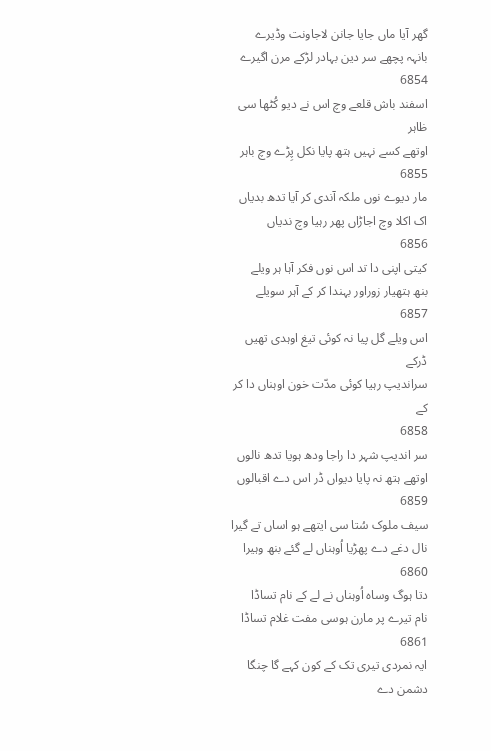گھر آیا ماں جایا جانن لاجاونت وڈیرے
بانہہ پچھے سر دین بہادر لڑکے مرن اگیرے
6854
اسفند باش قلعے وچ اس نے دیو کُٹھا سی ظاہر
اوتھے کسے نہیں ہتھ پایا نکل پِڑے وچ باہر
6855
مار دیوے نوں ملکہ آندی کر آیا تدھ بدیاں
اک اکلا وچ اجاڑاں پھر رہیا وچ ندیاں
6856
کیتی اپنی دا تد اس نوں فکر آہا ہر ویلے
بنھ ہتھیار زوراور بہندا کر کے آہر سویلے
6857
اس ویلے گل پیا نہ کوئی تیغ اوہدی تھیں ڈرکے
سراندیپ رہیا کوئی مدّت خون اوہناں دا کر کے
6858
سر اندیپ شہر دا راجا ودھ ہویا تدھ نالوں
اوتھے ہتھ نہ پایا دیواں ڈر اس دے اقبالوں
6859
سیف ملوک سُتا سی ایتھے ہو اساں تے گیرا
نال دغے دے پھڑیا اُوہناں لے گئے بنھ وہیرا
6860
دتا ہوگ وساہ اُوہناں نے لے کے نام تساڈا
نام تیرے پر مارن ہوسی مفت غلام تساڈا
6861
ایہ نمردی تیری تک کے کون کہے گا چنگا
دشمن دے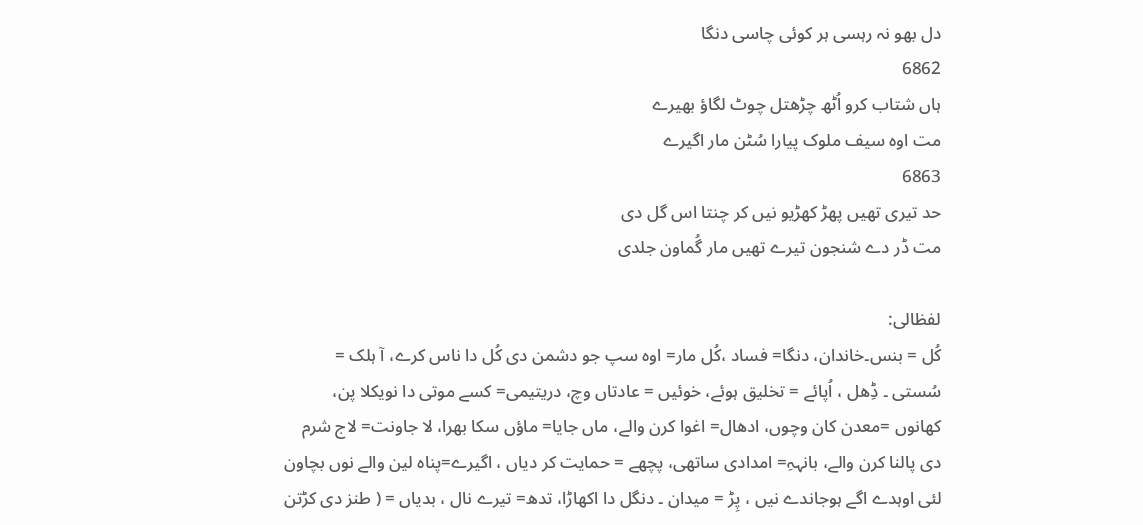دل بھو نہ رہسی ہر کوئی چاسی دنگا
6862
ہاں شتاب کرو اُٹھ چڑھتل چوٹ لگاؤ بھیرے
مت اوہ سیف ملوک پیارا سُٹن مار اگیرے
6863
حد تیری تھیں پھڑ کھڑیو نیں کر چنتا اس گل دی
مت ڈر دے شنجون تیرے تھیں مار گُماون جلدی

لفظالی:
کُل = بنس۔خاندان، دنگا= فساد ،کُل مار= اوہ سپ جو دشمن دی کُل دا ناس کرے، آ ہلک = سُستی ۔ ڈِھل ، اُپائے = تخلیق ہوئے، خوئیں = عادتاں وچ، دریتیمی= کسے موتی دا نویکلا پن، کھانوں =معدن کان وچوں، ادھال= اغوا کرن والے، ماں جایا= ماؤں سکا بھرا، لا جاونت= لاج شرم دی پالنا کرن والے، بانہہِ= امدادی ساتھی، پچھے = حمایت کر دیاں ، اگیرے=پناہ لین والے نوں بچاون لئی اوہدے اگے ہوجاندے نیں ، پِڑ = میدان ۔ دنگل دا اکھاڑا، تدھ= تیرے نال ، بدیاں = ( طنز دی کڑتن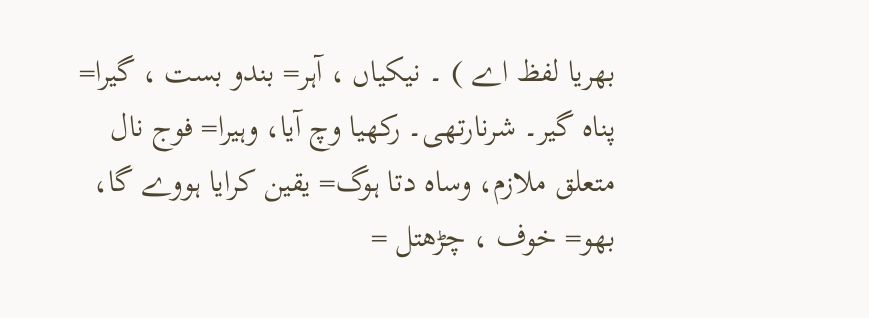بھریا لفظ اے ) ۔ نیکیاں ، آہر= بندو بست ، گیرا= پناہ گیر۔ شرنارتھی۔ رکھیا وچ آیا، وہیرا= فوج نال متعلق ملازم، وساہ دتا ہوگ= یقین کرایا ہووے گا، بھو= خوف ، چڑھتل =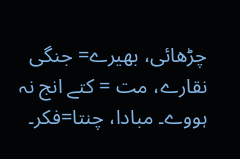چڑھائی، بھیرے= جنگی نقارے، مت = کتے انج نہ ہووے۔ مبادا، چنتا=فکر۔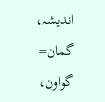اندیشہ، گمان= گواون،